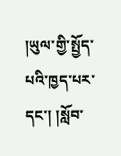།ཡུལ་གྱི་སྤྱོད་པའི་ཁྱད་པར་དང་། །སློབ་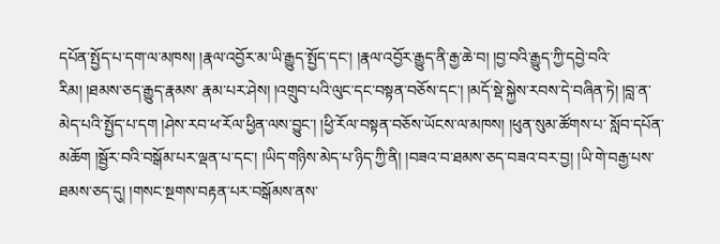དཔོན་སྤྱོད་པ་དག་ལ་མཁས། །རྣལ་འབྱོར་མ་ཡི་རྒྱུད་སྤྱོད་དང་། །རྣལ་འབྱོར་རྒྱུད་ནི་རྒྱ་ཆེ་བ། །བྱ་བའི་རྒྱུད་ཀྱི་དབྱེ་བའི་རིམ། །ཐམས་ཅད་རྒྱུད་རྣམས་ རྣམ་པར་ཤེས། །འགྲུབ་པའི་ལུང་དང་བསྟན་བཅོས་དང་། །མདོ་སྡེ་སྐྱེས་རབས་དེ་བཞིན་ཏེ། །བླ་ན་མེད་པའི་སྤྱོད་པ་དག །ཤེས་རབ་ཕ་རོལ་ཕྱིན་ལས་བྱུང་། །ཕྱི་རོལ་བསྟན་བཅོས་ཡོངས་ལ་མཁས། །ཕུན་སུམ་ཚོགས་པ་ སློབ་དཔོན་མཆོག །སྦྱོར་བའི་བསྒོམ་པར་ལྡན་པ་དང་། །ཡིད་གཉིས་མེད་པ་ཉིད་ཀྱི་ནི། །བཟའ་བ་ཐམས་ཅད་བཟའ་བར་བྱ། །ཡི་གེ་བརྒྱ་པས་ཐམས་ཅད་དུ། །གསང་སྔགས་བརྟན་པར་བསྒོམས་ནས་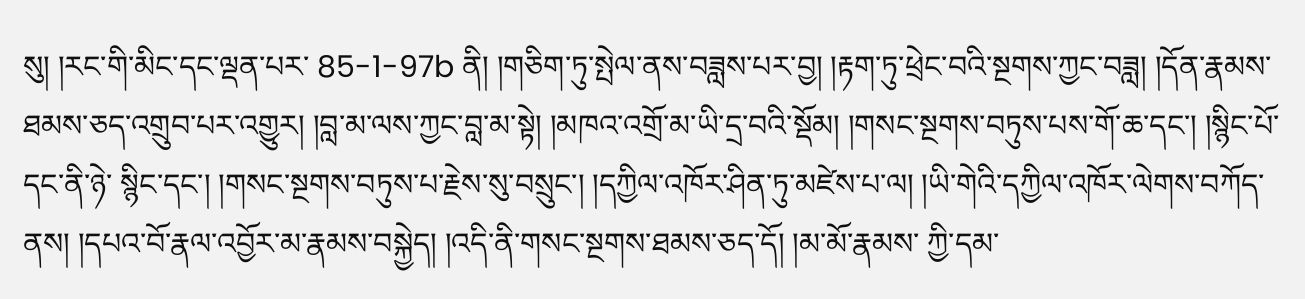སུ། །རང་གི་མིང་དང་ལྡན་པར་ 85-1-97b ནི། །གཅིག་ཏུ་སྤེལ་ནས་བཟླས་པར་བྱ། །རྟག་ཏུ་ཕྲེང་བའི་སྔགས་ཀྱང་བཟླ། །དོན་རྣམས་ཐམས་ཅད་འགྲུབ་པར་འགྱུར། །བླ་མ་ལས་ཀྱང་བླ་མ་སྟེ། །མཁའ་འགྲོ་མ་ཡི་དྲ་བའི་སྡོམ། །གསང་སྔགས་བཏུས་པས་གོ་ཆ་དང་། །སྙིང་པོ་དང་ནི་ཉེ་ སྙིང་དང་། །གསང་སྔགས་བཏུས་པ་རྗེས་སུ་བསྲུང་། །དཀྱིལ་འཁོར་ཤིན་ཏུ་མཛེས་པ་ལ། །ཡི་གེའི་དཀྱིལ་འཁོར་ལེགས་བཀོད་ནས། །དཔའ་བོ་རྣལ་འབྱོར་མ་རྣམས་བསྐྱེད། །འདི་ནི་གསང་སྔགས་ཐམས་ཅད་དོ། །མ་མོ་རྣམས་ ཀྱི་དམ་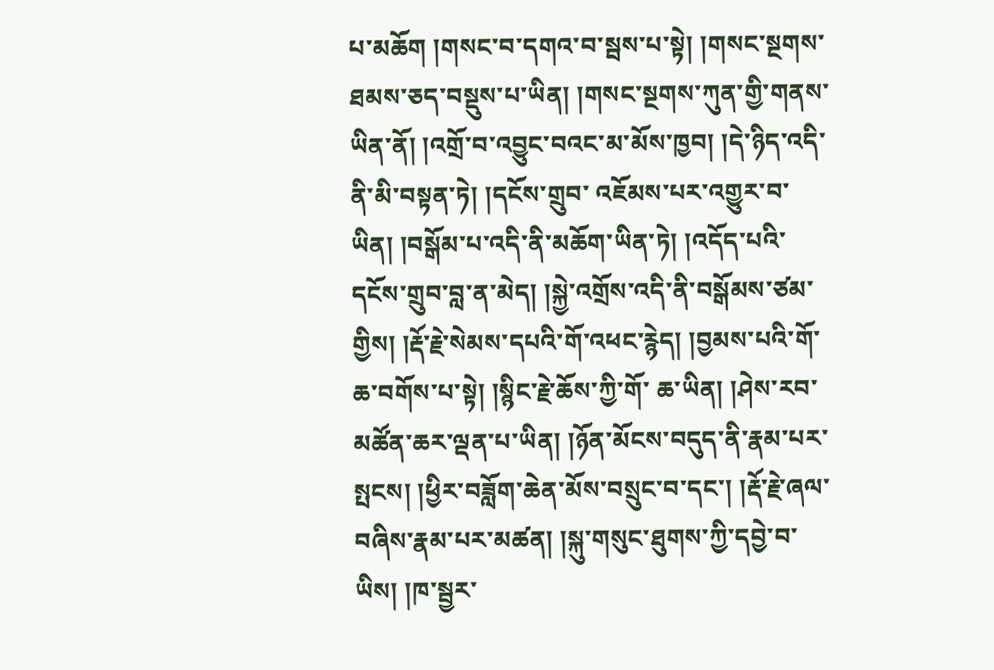པ་མཆོག །གསང་བ་དགའ་བ་སྦས་པ་སྟེ། །གསང་སྔགས་ཐམས་ཅད་བསྡུས་པ་ཡིན། །གསང་སྔགས་ཀུན་གྱི་གནས་ཡིན་ནོ། །འགྲོ་བ་འབྱུང་བའང་མ་མོས་ཁྱབ། །དེ་ཉིད་འདི་ནི་མི་བསྟན་ཏེ། །དངོས་གྲུབ་ འཇོམས་པར་འགྱུར་བ་ཡིན། །བསྒོམ་པ་འདི་ནི་མཆོག་ཡིན་ཏེ། །འདོད་པའི་དངོས་གྲུབ་བླ་ན་མེད། །སྐྱེ་འགྲོས་འདི་ནི་བསྒོམས་ཙམ་གྱིས། །རྡོ་རྗེ་སེམས་དཔའི་གོ་འཕང་རྙེད། །བྱམས་པའི་གོ་ཆ་བགོས་པ་སྟེ། །སྙིང་རྗེ་ཆོས་ཀྱི་གོ་ ཆ་ཡིན། །ཤེས་རབ་མཚོན་ཆར་ལྡན་པ་ཡིན། །ཉོན་མོངས་བདུད་ནི་རྣམ་པར་སྤངས། །ཕྱིར་བཟློག་ཆེན་མོས་བསྲུང་བ་དང་། །རྡོ་རྗེ་ཞལ་བཞིས་རྣམ་པར་མཚན། །སྐུ་གསུང་ཐུགས་ཀྱི་དབྱེ་བ་ཡིས། །ཁ་སྦྱར་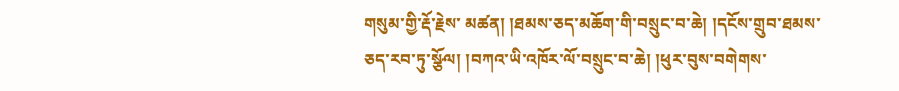གསུམ་གྱི་རྡོ་རྗེས་ མཚན། །ཐམས་ཅད་མཆོག་གི་བསྲུང་བ་ཆེ། །དངོས་གྲུབ་ཐམས་ཅད་རབ་ཏུ་སྩོལ། །བཀའ་ཡི་འཁོར་ལོ་བསྲུང་བ་ཆེ། །ཕུར་བུས་བགེགས་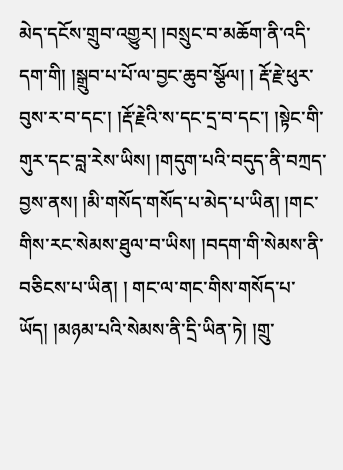མེད་དངོས་གྲུབ་འགྱུར། །བསྲུང་བ་མཆོག་ནི་འདི་དག་གི། །སྒྲུབ་པ་པོ་ལ་བྱང་ཆུབ་སྩོལ། ། རྡོ་རྗེ་ཕུར་བུས་ར་བ་དང་། །རྡོ་རྗེའི་ས་དང་དྲ་བ་དང་། །སྟེང་གི་གུར་དང་བླ་རེས་ཡིས། །གདུག་པའི་བདུད་ནི་བཀྲད་བྱས་ནས། །མི་གསོད་གསོད་པ་མེད་པ་ཡིན། །གང་གིས་རང་སེམས་ཐུལ་བ་ཡིས། །བདག་གི་སེམས་ནི་བཅིངས་པ་ཡིན། ། གང་ལ་གང་གིས་གསོད་པ་ཡོད། །མཉམ་པའི་སེམས་ནི་དྲི་ཡིན་ཏེ། །གྲུ་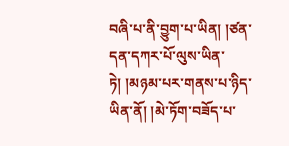བཞི་པ་ནི་བྱུག་པ་ཡིན། །ཙན་དན་དཀར་པོ་ལུས་ཡིན་ཏེ། །མཉམ་པར་གནས་པ་ཉིད་ཡིན་ནོ། །མེ་ཏོག་བཟོད་པ་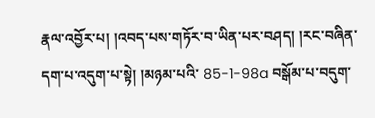རྣལ་འབྱོར་པ། །འབད་པས་གཏོར་བ་ཡིན་པར་བཤད། །རང་བཞིན་དག་པ་འདུག་པ་སྟེ། །མཉམ་པའི་ 85-1-98a བསྒོམ་པ་བདུག་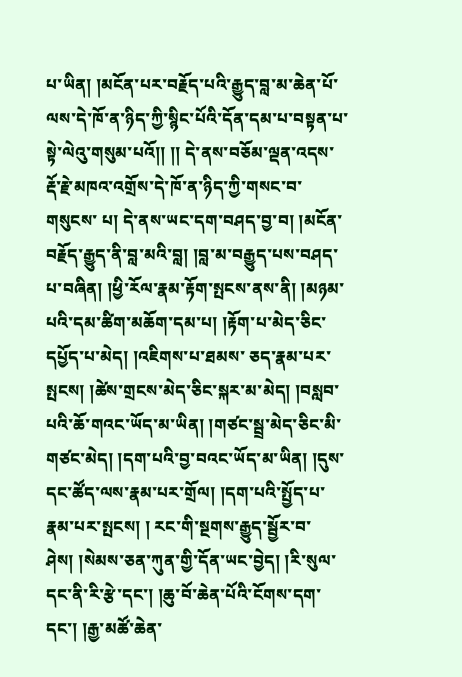པ་ཡིན། །མངོན་པར་བརྗོད་པའི་རྒྱུད་བླ་མ་ཆེན་པོ་ལས་དེ་ཁོ་ན་ཉིད་ཀྱི་སྙིང་པོའི་དོན་དམ་པ་བསྟན་པ་སྟེ་ལེའུ་གསུམ་པའོ།། །། དེ་ནས་བཅོམ་ལྡན་འདས་རྡོ་རྗེ་མཁའ་འགྲོས་དེ་ཁོ་ན་ཉིད་ཀྱི་གསང་བ་གསུངས་ པ། དེ་ནས་ཡང་དག་བཤད་བྱ་བ། །མངོན་བརྗོད་རྒྱུད་ནི་བླ་མའི་བླ། །བླ་མ་བརྒྱུད་པས་བཤད་པ་བཞིན། །ཕྱི་རོལ་རྣམ་རྟོག་སྤངས་ནས་ནི། །མཉམ་པའི་དམ་ཚིག་མཆོག་དམ་པ། །རྟོག་པ་མེད་ཅིང་དཔྱོད་པ་མེད། །འཇིགས་པ་ཐམས་ ཅད་རྣམ་པར་སྤངས། །ཚེས་གྲངས་མེད་ཅིང་སྐར་མ་མེད། །བསླབ་པའི་ཆོ་གའང་ཡོད་མ་ཡིན། །གཙང་སྦྲ་མེད་ཅིང་མི་གཙང་མེད། །དག་པའི་བྱ་བའང་ཡོད་མ་ཡིན། །དུས་དང་ཚོད་ལས་རྣམ་པར་གྲོལ། །དག་པའི་སྤྱོད་པ་རྣམ་པར་སྤངས། ། རང་གི་སྔགས་རྒྱུད་སྦྱོར་བ་ཤེས། །སེམས་ཅན་ཀུན་གྱི་དོན་ཡང་བྱེད། །རི་སུལ་དང་ནི་རི་རྩེ་དང་། །ཆུ་བོ་ཆེན་པོའི་ངོགས་དག་དང་། །རྒྱ་མཚོ་ཆེན་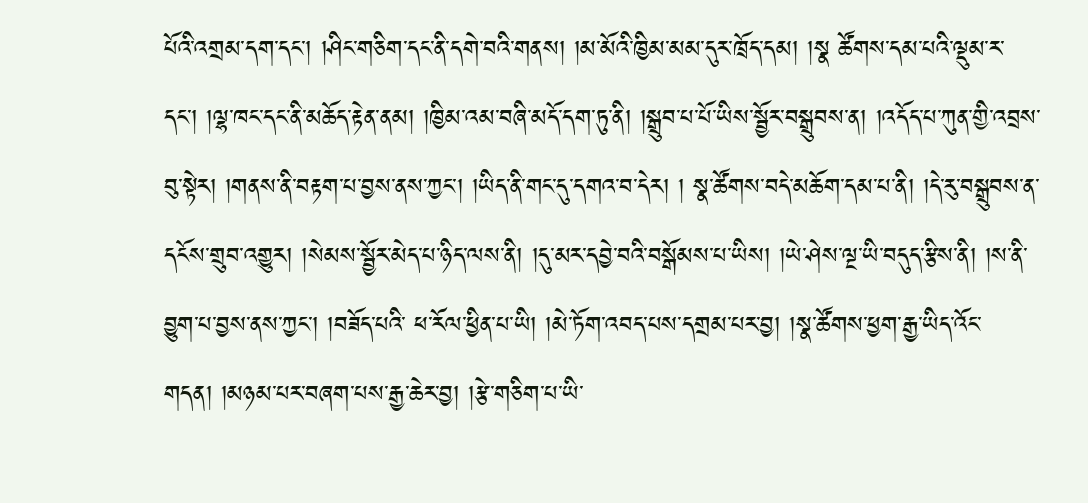པོའི་འགྲམ་དག་དང་། །ཤིང་གཅིག་དང་ནི་དགེ་བའི་གནས། །མ་མོའི་ཁྱིམ་མམ་དུར་ཁྲོད་དམ། །སྣ ཚོགས་དམ་པའི་ལྡུམ་ར་དང་། །ལྷ་ཁང་དང་ནི་མཆོད་རྟེན་ནམ། །ཁྱིམ་འམ་བཞི་མདོ་དག་ཏུ་ནི། །སྒྲུབ་པ་པོ་ཡིས་སྦྱོར་བསྒྲུབས་ན། །འདོད་པ་ཀུན་གྱི་འབྲས་བུ་སྟེར། །གནས་ནི་བརྟག་པ་བྱས་ནས་ཀྱང་། །ཡིད་ནི་གང་དུ་དགའ་བ་དེར། ། སྣ་ཚོགས་བདེ་མཆོག་དམ་པ་ནི། །དེ་རུ་བསྒྲུབས་ན་དངོས་གྲུབ་འགྱུར། །སེམས་སྦྱོར་མེད་པ་ཉིད་ལས་ནི། །དུ་མར་དབྱེ་བའི་བསྒོམས་པ་ཡིས། །ཡེ་ཤེས་ལྔ་ཡི་བདུད་རྩིས་ནི། །ས་ནི་བྱུག་པ་བྱས་ནས་ཀྱང་། །བཟོད་པའི་ ཕ་རོལ་ཕྱིན་པ་ཡི། །མེ་ཏོག་འབད་པས་དགྲམ་པར་བྱ། །སྣ་ཚོགས་ཕྱག་རྒྱ་ཡིད་འོང་གདན། །མཉམ་པར་བཞག་པས་རྒྱ་ཆེར་བྱ། །རྩེ་གཅིག་པ་ཡི་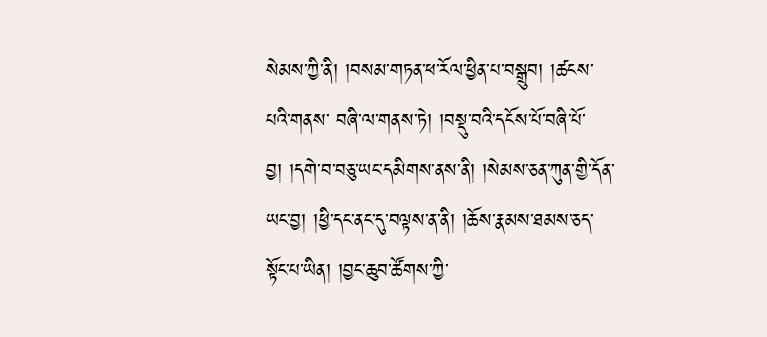སེམས་ཀྱི་ནི། །བསམ་གཏན་ཕ་རོལ་ཕྱིན་པ་བསྒྲུབ། །ཚངས་པའི་གནས་ བཞི་ལ་གནས་ཏེ། །བསྡུ་བའི་དངོས་པོ་བཞི་པོ་བྱ། །དགེ་བ་བཅུ་ཡང་དམིགས་ནས་ནི། །སེམས་ཅན་ཀུན་གྱི་དོན་ཡང་བྱ། །ཕྱི་དང་ནང་དུ་བལྟས་ན་ནི། །ཆོས་རྣམས་ཐམས་ཅད་སྟོང་པ་ཡིན། །བྱང་ཆུབ་ཚོགས་ཀྱི་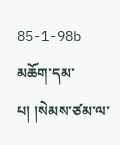85-1-98b མཆོག་དམ་པ། །སེམས་ཙམ་ལ་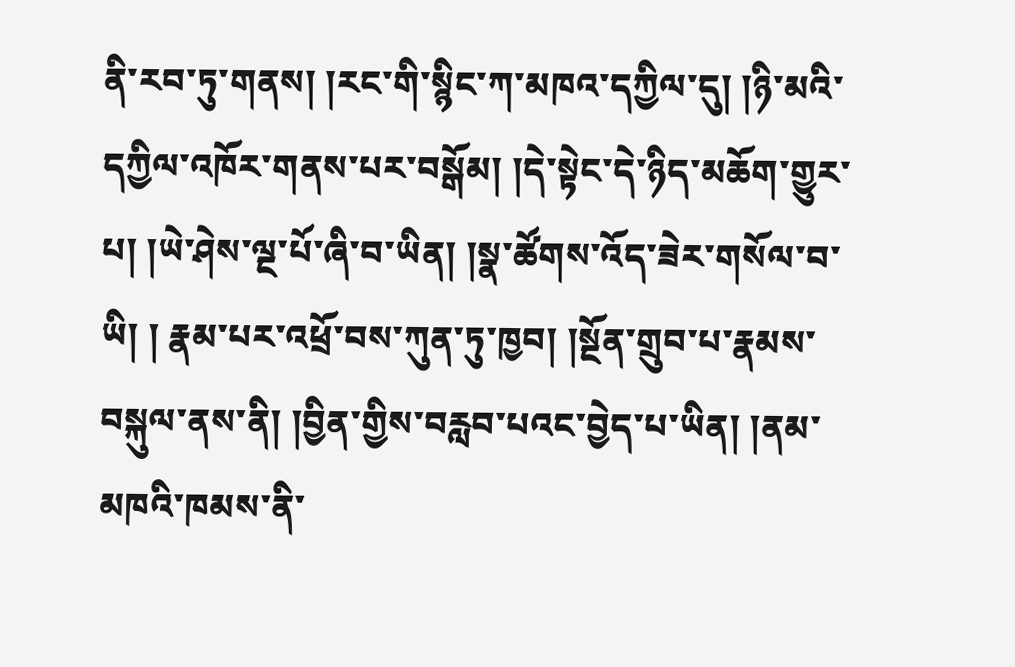ནི་རབ་ཏུ་གནས། །རང་གི་སྙིང་ཀ་མཁའ་དཀྱིལ་དུ། །ཉི་མའི་དཀྱིལ་འཁོར་གནས་པར་བསྒོམ། །དེ་སྟེང་དེ་ཉིད་མཆོག་གྱུར་པ། །ཡེ་ཤེས་ལྔ་པོ་ཞི་བ་ཡིན། །སྣ་ཚོགས་འོད་ཟེར་གསོལ་བ་ཡི། ། རྣམ་པར་འཕྲོ་བས་ཀུན་ཏུ་ཁྱབ། །སྔོན་གྲུབ་པ་རྣམས་བསྐུལ་ནས་ནི། །བྱིན་གྱིས་བརླབ་པའང་བྱེད་པ་ཡིན། །ནམ་མཁའི་ཁམས་ནི་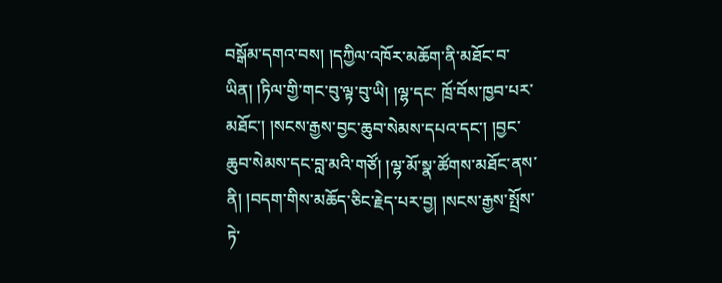བསྒོམ་དགའ་བས། །དཀྱིལ་འཁོར་མཆོག་ནི་མཐོང་བ་ཡིན། །ཏིལ་གྱི་གང་བུ་ལྟ་བུ་ཡི། །ལྷ་དང་ ཁྲོ་བོས་ཁྱབ་པར་མཐོང་། །སངས་རྒྱས་བྱང་ཆུབ་སེམས་དཔའ་དང་། །བྱང་ཆུབ་སེམས་དང་བླ་མའི་གཙོ། །ལྷ་མོ་སྣ་ཚོགས་མཐོང་ནས་ནི། །བདག་གིས་མཆོད་ཅིང་རྗེད་པར་བྱ། །སངས་རྒྱས་སྤྲོས་ཏེ་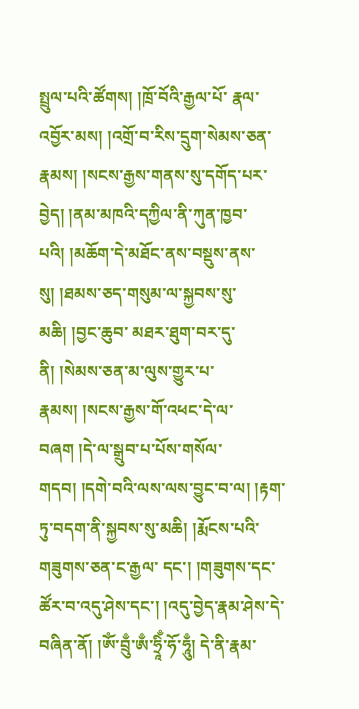སྤྲུལ་པའི་ཚོགས། །ཁྲོ་བོའི་རྒྱལ་པོ་ རྣལ་འབྱོར་མས། །འགྲོ་བ་རིས་དྲུག་སེམས་ཅན་རྣམས། །སངས་རྒྱས་གནས་སུ་དགོད་པར་བྱེད། །ནམ་མཁའི་དཀྱིལ་ནི་ཀུན་ཁྱབ་པའི། །མཆོག་དེ་མཐོང་ནས་བསྡུས་ནས་སུ། །ཐམས་ཅད་གསུམ་ལ་སྐྱབས་སུ་མཆི། །བྱང་ཆུབ་ མཐར་ཐུག་བར་དུ་ནི། །སེམས་ཅན་མ་ལུས་གྱུར་པ་རྣམས། །སངས་རྒྱས་གོ་འཕང་དེ་ལ་བཞག །དེ་ལ་སྒྲུབ་པ་པོས་གསོལ་གདབ། །དགེ་བའི་ལས་ལས་བྱུང་བ་ལ། །རྟག་ཏུ་བདག་ནི་སྐྱབས་སུ་མཆི། །རྨོངས་པའི་གཟུགས་ཅན་ང་རྒྱལ་ དང་། །གཟུགས་དང་ཚོར་བ་འདུ་ཤེས་དང་། །འདུ་བྱེད་རྣམ་ཤེས་དེ་བཞིན་ནོ། །ཨོཾ་བྲུྃ་ཨྃ་ཧྲཱིྃ་ཧོ་ཧཱུྃ། དེ་ནི་རྣམ་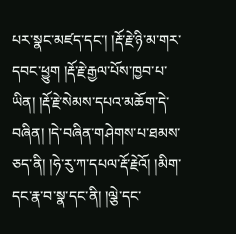པར་སྣང་མཛད་དང་། །རྡོ་རྗེ་ཉི་མ་གར་དབང་ཕྱུག །རྡོ་རྗེ་རྒྱལ་པོས་ཁྱབ་པ་ཡིན། །རྡོ་རྗེ་སེམས་དཔའ་མཆོག་དེ་ བཞིན། །དེ་བཞིན་གཤེགས་པ་ཐམས་ཅད་ནི། །ཧེ་རུ་ཀ་དཔལ་རྡོ་རྗེའོ། །མིག་དང་རྣ་བ་སྣ་དང་ནི། །ལྕེ་དང་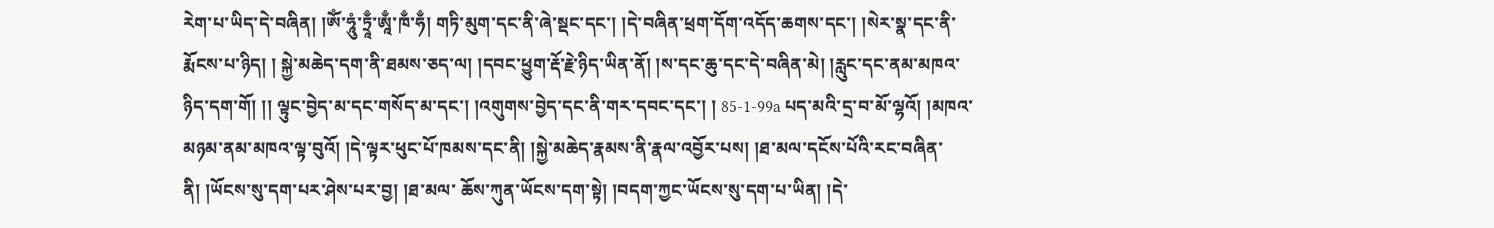རེག་པ་ཡིད་དེ་བཞིན། །ཨོཾ་ཧཱུཾ་ཏྲཱྃ་ཨཱྃ་ཁྃ་ཧྃ། གཏི་མུག་དང་ནི་ཞེ་སྡང་དང་། །དེ་བཞིན་ཕྲག་དོག་འདོད་ཆགས་དང་། །སེར་སྣ་དང་ནི་རྨོངས་པ་ཉིད། ། སྐྱེ་མཆེད་དག་ནི་ཐམས་ཅད་ལ། །དབང་ཕྱུག་རྡོ་རྗེ་ཉིད་ཡིན་ནོ། །ས་དང་ཆུ་དང་དེ་བཞིན་མེ། །རླུང་དང་ནམ་མཁའ་ཉིད་དག་གོ། །། ལྟུང་བྱེད་མ་དང་གསོད་མ་དང་། །འགུགས་བྱེད་དང་ནི་གར་དབང་དང་། ། 85-1-99a པད་མའི་དྲ་བ་མོ་ལྷའོ། །མཁའ་མཉམ་ནམ་མཁའ་ལྟ་བུའོ། །དེ་ལྟར་ཕུང་པོ་ཁམས་དང་ནི། །སྐྱེ་མཆེད་རྣམས་ནི་རྣལ་འབྱོར་པས། །ཐ་མལ་དངོས་པོའི་རང་བཞིན་ནི། །ཡོངས་སུ་དག་པར་ཤེས་པར་བྱ། །ཐ་མལ་ ཆོས་ཀུན་ཡོངས་དག་སྟེ། །བདག་ཀྱང་ཡོངས་སུ་དག་པ་ཡིན། །དེ་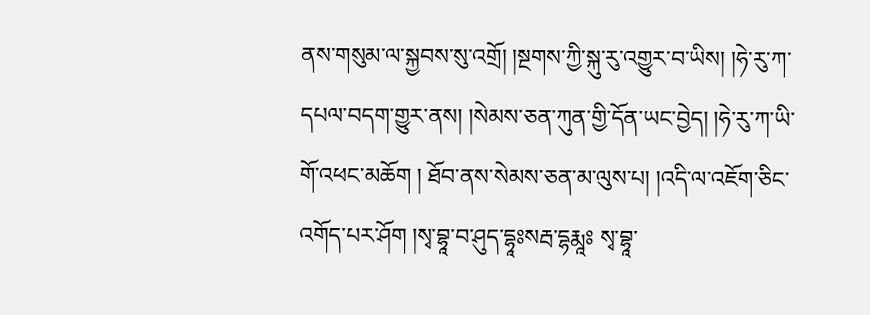ནས་གསུམ་ལ་སྐྱབས་སུ་འགྲོ། །སྔགས་ཀྱི་སྐུ་རུ་འགྱུར་བ་ཡིས། །ཧེ་རུ་ཀ་དཔལ་བདག་གྱུར་ནས། །སེམས་ཅན་ཀུན་གྱི་དོན་ཡང་བྱེད། །ཧེ་རུ་ཀ་ཡི་གོ་འཕང་མཆོག ། ཐོབ་ནས་སེམས་ཅན་མ་ལུས་པ། །འདི་ལ་འཇོག་ཅིང་འགོད་པར་ཤོག །སྭ་བྷཱ་བ་ཤུད་དྷཱཿསརྦ་དྷརྨཱཿ སྭ་བྷཱ་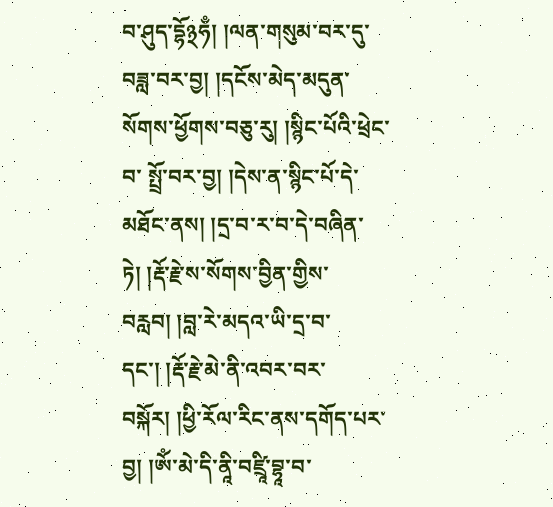བ་ཤུད་དྷོ྅ཧྃ། །ལན་གསུམ་བར་དུ་བཟླ་བར་བྱ། །དངོས་མེད་མདུན་སོགས་ཕྱོགས་བཅུ་རུ། །སྙིང་པོའི་ཕྲེང་བ་ སྤྲོ་བར་བྱ། །དེས་ན་སྙིང་པོ་དེ་མཐོང་ནས། །དྲ་བ་ར་བ་དེ་བཞིན་ཏེ། །རྡོ་རྗེ་ས་སོགས་བྱིན་གྱིས་བརླབ། །བླ་རེ་མདའ་ཡི་དྲ་བ་དང་། །རྡོ་རྗེ་མེ་ནི་འབར་བར་བསྐོར། །ཕྱི་རོལ་རིང་ནས་དགོད་པར་བྱ། །ཨོཾ་མེ་དི་ནཱི་བཛྲཱི་བྷཱ་བ་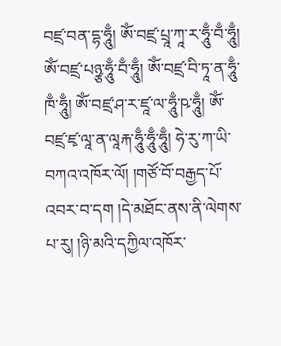བཛྲ་བན་དྷ་ཧཱུྃ། ཨོཾ་བཛྲ་པྲཱ་ཀཱ་ར་ཧཱུྃ་བྃ་ཧཱུྃ། ཨོཾ་བཛྲ་པཉྩ་ཧཱུྃ་བྃ་ཧཱུྃ། ཨོཾ་བཛྲ་བི་ཏཱ་ན་ཧཱུྃ་ཁྃ་ཧཱུྃ། ཨོཾ་བཛྲ་ཤ་ར་ཛཱ་ལ་ཧཱུྃ་ཥ་ཧཱུྃ། ཨོཾ་བཛྲ་ཛྭ་ལཱ་ན་ལཱརྐ་ཧཱུྃ་ཧཱུྃ་ཧཱུྃ། ཧེ་རུ་ཀ་ཡི་བཀའ་འཁོར་ལོ། །གཙོ་བོ་བརྒྱད་པོ་ འབར་བ་དག །དེ་མཐོང་ནས་ནི་ལེགས་པ་རུ། །ཉི་མའི་དཀྱིལ་འཁོར་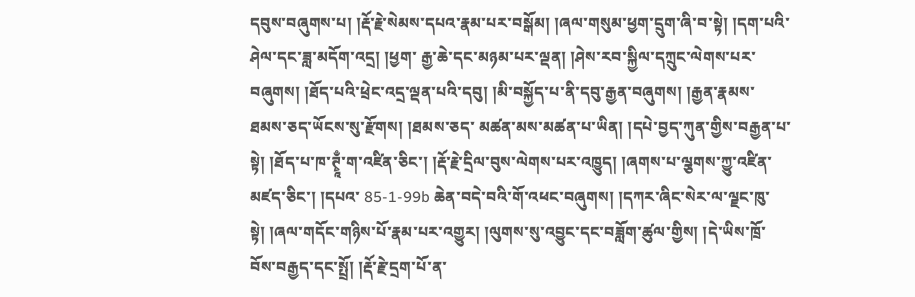དབུས་བཞུགས་པ། །རྡོ་རྗེ་སེམས་དཔའ་རྣམ་པར་བསྒོམ། །ཞལ་གསུམ་ཕྱག་དྲུག་ཞི་བ་སྟེ། །དག་པའི་ཤེལ་དང་ཟླ་མདོག་འདྲ། །ཕྱག་ རྒྱ་ཆེ་དང་མཉམ་པར་ལྡན། །ཤེས་རབ་སྐྱིལ་དཀྲུང་ལེགས་པར་བཞུགས། །ཐོད་པའི་ཕྲེང་འདྲ་ལྡན་པའི་དབུ། །མི་བསྐྱོད་པ་ནི་དབུ་རྒྱན་བཞུགས། །རྒྱན་རྣམས་ཐམས་ཅད་ཡོངས་སུ་རྫོགས། །ཐམས་ཅད་ མཚན་མས་མཚན་པ་ཡིན། །དཔེ་བྱད་ཀུན་གྱིས་བརྒྱན་པ་སྟེ། །ཐོད་པ་ཁ་ཊྭཱྃ་ག་འཛིན་ཅིང་། །རྡོ་རྗེ་དྲིལ་བུས་ལེགས་པར་འཁྱུད། །ཞགས་པ་ལྕགས་ཀྱུ་འཛིན་མཛད་ཅིང་། །དཔའ་ 85-1-99b ཆེན་བདེ་བའི་གོ་འཕང་བཞུགས། །དཀར་ཞིང་སེར་ལ་ལྗང་ཁུ་སྟེ། །ཞལ་གདོང་གཉིས་པོ་རྣམ་པར་འགྱུར། །ལུགས་སུ་འབྱུང་དང་བཟློག་ཚུལ་གྱིས། །དེ་ཡིས་ཁྲོ་བོས་བརྒྱད་དང་སྤྲོ། །རྡོ་རྗེ་དྲག་པོ་ན་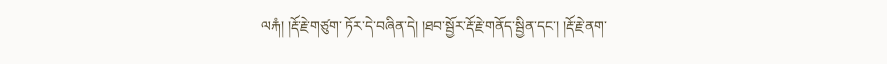ལརྐཾ། །རྡོ་རྗེ་གཙུག་ ཏོར་དེ་བཞིན་དེ། །ཐབ་སྦྱོར་རྡོ་རྗེ་གནོད་སྦྱིན་དང་། །རྡོ་རྗེ་ནག་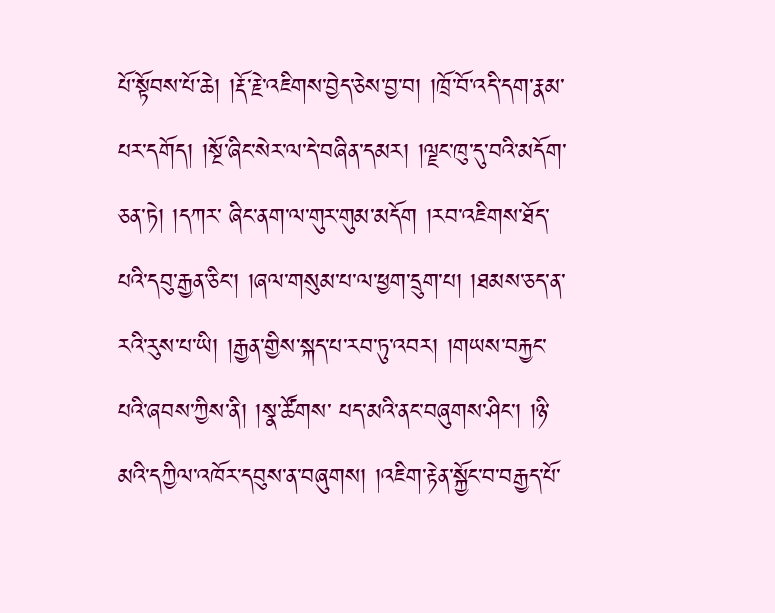པོ་སྟོབས་པོ་ཆེ། །རྡོ་རྗེ་འཇིགས་བྱེད་ཅེས་བྱ་བ། །ཁྲོ་བོ་འདི་དག་རྣམ་པར་དགོད། །སྔོ་ཞིང་སེར་ལ་དེ་བཞིན་དམར། །ལྗང་ཁུ་དུ་བའི་མདོག་ཅན་ཏེ། །དཀར་ ཞིང་ནག་ལ་གུར་གུམ་མདོག །རབ་འཇིགས་ཐོད་པའི་དབུ་རྒྱན་ཅིང་། །ཞལ་གསུམ་པ་ལ་ཕྱག་དྲུག་པ། །ཐམས་ཅད་ན་རའི་རུས་པ་ཡི། །རྒྱན་གྱིས་སྐད་པ་རབ་ཏུ་འབར། །གཡས་བརྐྱང་པའི་ཞབས་ཀྱིས་ནི། །སྣ་ཚོགས་ པད་མའི་ནང་བཞུགས་ཤིང་། །ཉི་མའི་དཀྱིལ་འཁོར་དབུས་ན་བཞུགས། །འཇིག་རྟེན་སྐྱོང་བ་བརྒྱད་པོ་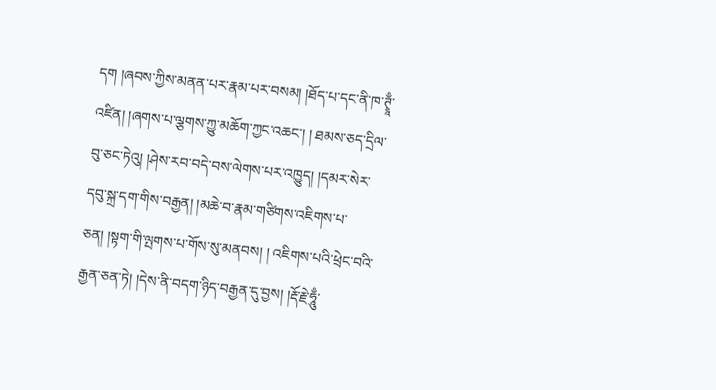དག །ཞབས་ཀྱིས་མནན་པར་རྣམ་པར་བསམ། །ཐོད་པ་དང་ནི་ཁ་ཊྭཱྃ་འཛིན། །ཞགས་པ་ལྕགས་ཀྱུ་མཆོག་ཀྱང་འཆང་། ། ཐམས་ཅད་དྲིལ་བུ་ཅང་ཏེའུ། །ཤེས་རབ་བདེ་བས་ལེགས་པར་འཁྱུད། །དམར་སེར་དབུ་སྐྲ་དག་གིས་བརྒྱན། །མཆེ་བ་རྣམ་གཙིགས་འཇིགས་པ་ཅན། །སྟག་གི་ལྤགས་པ་གོས་སུ་མནབས། ། འཇིགས་པའི་ཕྲེང་བའི་རྒྱན་ཅན་ཏེ། །དེས་ནི་བདག་ཉིད་བརྒྱན་དུ་བྱས། །རྡོ་རྗེ་ཧཱུྃ་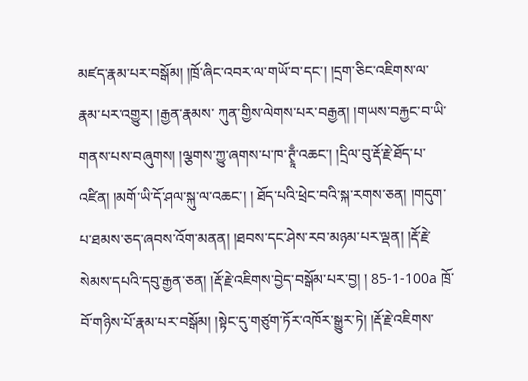མཛད་རྣམ་པར་བསྒོམ། །ཁྲོ་ཞིང་འབར་ལ་གཡོ་བ་དང་། །དྲག་ཅིང་འཇིགས་ལ་རྣམ་པར་འགྱུར། །རྒྱན་རྣམས་ ཀུན་གྱིས་ལེགས་པར་བརྒྱན། །གཡས་བརྐྱང་བ་ཡི་གནས་པས་བཞུགས། །ལྕགས་ཀྱུ་ཞགས་པ་ཁ་ཊྭཱྃ་འཆང་། །དྲིལ་བུ་རྡོ་རྗེ་ཐོད་པ་འཛིན། །མགོ་ཡི་དོ་ཤལ་སྐུ་ལ་འཆང་། ། ཐོད་པའི་ཕྲེང་བའི་སྐ་རགས་ཅན། །གདུག་པ་ཐམས་ཅད་ཞབས་འོག་མནན། །ཐབས་དང་ཤེས་རབ་མཉམ་པར་ལྡན། །རྡོ་རྗེ་སེམས་དཔའི་དབུ་རྒྱན་ཅན། །རྡོ་རྗེ་འཇིགས་བྱེད་བསྒོམ་པར་བྱ། ། 85-1-100a ཁྲོ་བོ་གཉིས་པོ་རྣམ་པར་བསྒོམ། །སྟེང་དུ་གཙུག་ཏོར་འཁོར་སྒྱུར་ཏེ། །རྡོ་རྗེ་འཇིགས་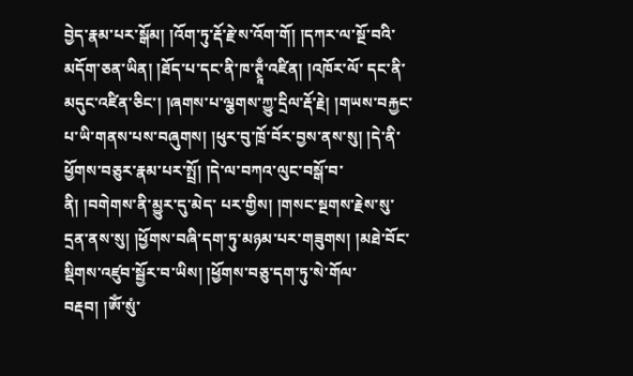བྱེད་རྣམ་པར་སྒོམ། །འོག་ཏུ་རྡོ་རྗེ་ས་འོག་གོ། །དཀར་ལ་སྔོ་བའི་མདོག་ཅན་ཡིན། །ཐོད་པ་དང་ནི་ཁ་ཊྭཱྃ་འཛིན། །འཁོར་ལོ་ དང་ནི་མདུང་འཛིན་ཅིང་། །ཞགས་པ་ལྕགས་ཀྱུ་དྲིལ་རྡོ་རྗེ། །གཡས་བརྐྱང་པ་ཡི་གནས་པས་བཞུགས། །ཕུར་བུ་ཁྲོ་བོར་བྱས་ནས་སུ། །དེ་ནི་ཕྱོགས་བཅུར་རྣམ་པར་སྤྲོ། །དེ་ལ་བཀའ་ལུང་བསྒོ་བ་ནི། །བགེགས་ནི་མྱུར་དུ་མེད་ པར་གྱིས། །གསང་སྔགས་རྗེས་སུ་དྲན་ནས་སུ། །ཕྱོགས་བཞི་དག་ཏུ་མཉམ་པར་གཟུགས། །མཐེ་བོང་སྡིགས་འཛུབ་སྦྱོར་བ་ཡིས། །ཕྱོགས་བཅུ་དག་ཏུ་སེ་གོལ་བརྡབ། །ཨོཾ་སུཾ་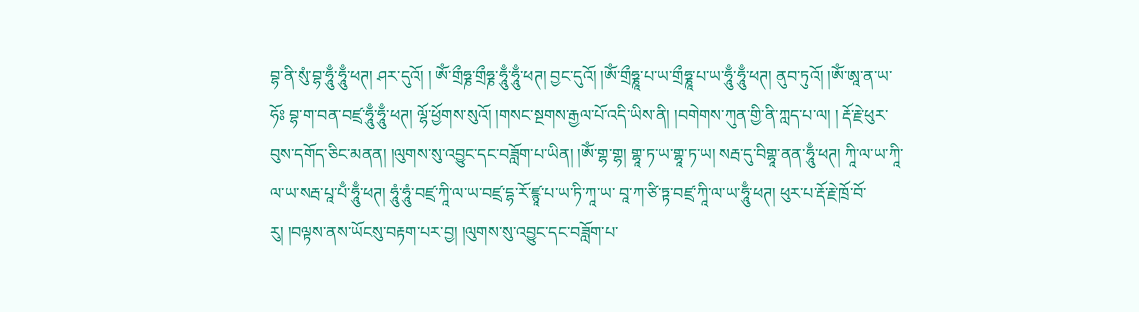བྷ་ནི་སུཾ་བྷ་ཧཱུྃ་ཧཱུྃ་ཕཊ། ཤར་དུའོ། ། ཨོཾ་གྲྀཧྞ་གྲྀཧྞ་ཧཱུྃ་ཧཱུྃ་ཕཊ། བྱང་དུའོ། །ཨོཾ་གྲྀཧྞཱ་པ་ཡ་གྲྀཧྞཱ་པ་ཡ་ཧཱུྃ་ཧཱུྃ་ཕཊ། ནུབ་ཏུའོ། །ཨོཾ་ཨཱ་ན་ཡ་ཧོཿ བྷ་ག་བན་བཛྲ་ཧཱུྃ་ཧཱུྃ་ཕཊ། ལྷོ་ཕྱོགས་སུའོ། །གསང་སྔགས་རྒྱལ་པོ་འདི་ཡིས་ནི། །བགེགས་ཀུན་གྱི་ནི་ཀླད་པ་ལ། ། རྡོ་རྗེ་ཕུར་བུས་དགོད་ཅིང་མནན། །ལུགས་སུ་འབྱུང་དང་བཟློག་པ་ཡིན། །ཨོཾ་གྷ་གྷ། གྷཱ་ཏ་ཡ་གྷཱ་ཏ་ཡ། སརྦ་དུ་བིགྷཱ་ནན་ཧཱུྃ་ཕཊ། ཀཱི་ལ་ཡ་ཀཱི་ལ་ཡ་སརྦ་པཱ་པྃ་ཧཱུྃ་ཕཊ། ཧཱུཾ་ཧཱུཾ་བཛྲ་ཀཱི་ལ་ཡ་བཛྲ་དྷ་རོ་ཛྙཱ་པ་ཡ་ཏི་ཀཱ་ཡ་ བཱ་ཀ་ཙི་ཏྟ་བཛྲ་ཀཱི་ལ་ཡ་ཧཱུྃ་ཕཊ། ཕུར་པ་རྡོ་རྗེ་ཁྲོ་བོ་རུ། །བལྟས་ནས་ཡོངསུ་བརྟག་པར་བྱ། །ལུགས་སུ་འབྱུང་དང་བཟློག་པ་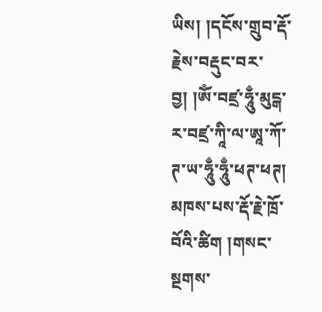ཡིས། །དངོས་གྲུབ་རྡོ་རྗེས་བརྡུང་བར་བྱ། །ཨོཾ་བཛྲ་ཧཱུྃ་མུངྒ་ར་བཛྲ་ཀཱི་ལ་ཨཱ་ཀོ་ ཊ་ཡ་ཧཱུྃ་ཧཱུྃ་ཕཊ་ཕཊ། མཁས་པས་རྡོ་རྗེ་ཁྲོ་བོའི་ཚིག །གསང་སྔགས་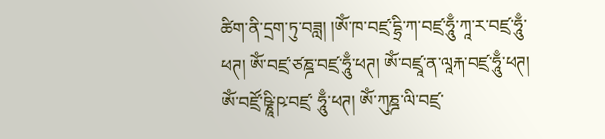ཚིག་ནི་དྲག་ཏུ་བཟླ། །ཨོཾ་ཁ་བཛྲ་དྷྲི་ཀ་བཛྲ་ཧཱུྃ་ཀཱ་ར་བཛྲ་ཧཱུྃ་ཕཊ། ཨོཾ་བཛྲ་ཙཎྜ་བཛྲ་ཧཱུྃ་ཕཊ། ཨོཾ་བཛྲཱ་ན་ལཱརྐ་བཛྲ་ཧཱུྃ་ཕཊ། ཨོཾ་བཛྲོ་ཥྞཱི་ཥ་བཛྲ་ ཧཱུྃ་ཕཊ། ཨོཾ་ཀུཎྜ་ལི་བཛྲ་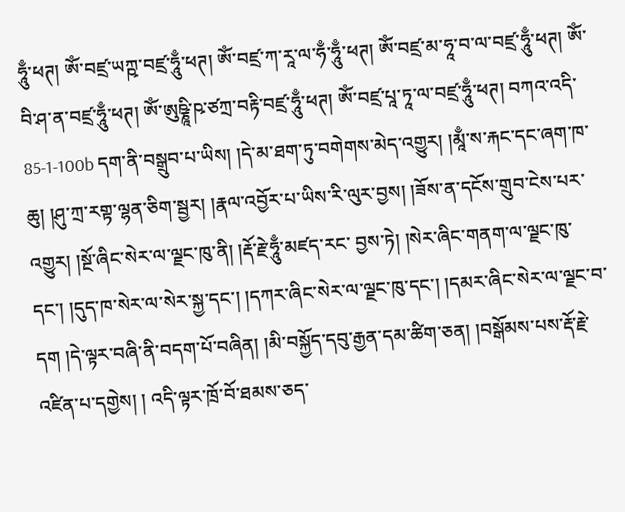ཧཱུྃ་ཕཊ། ཨོཾ་བཛྲ་ཡཀྵ་བཛྲ་ཧཱུྃ་ཕཊ། ཨོཾ་བཛྲ་ཀ་རཱ་ལ་ཧྃ་ཧཱུྃ་ཕཊ། ཨོཾ་བཛྲ་མ་ཧཱ་བ་ལ་བཛྲ་ཧཱུྃ་ཕཊ། ཨོཾ་བི་ཤ་ན་བཛྲ་ཧཱུྃ་ཕཊ། ཨོཾ་ཨུཥྞཱི་ཥ་ཙཀྲ་བརྟི་བཛྲ་ཧཱུྃ་ཕཊ། ཨོཾ་བཛྲ་པཱ་ཏཱ་ལ་བཛྲ་ཧཱུྃ་ཕཊ། བཀའ་འདི་ 85-1-100b དག་ནི་བསྒྲུབ་པ་ཡིས། །དེ་མ་ཐག་ཏུ་བགེགས་མེད་འགྱུར། །མཱྃ་ས་རྐང་དང་ཞག་ཁ་ཆུ། །ཤུ་ཀྲ་རགྟ་ལྷན་ཅིག་སྦྱར། །རྣལ་འབྱོར་པ་ཡིས་རི་ལུར་བྱས། །ཟོས་ན་དངོས་གྲུབ་ངེས་པར་འགྱུར། །སྔོ་ཞིང་སེར་ལ་ལྗང་ཁུ་ནི། །རྡོ་རྗེ་ཧཱུྃ་མཛད་རང་ བྱས་ཏེ། །སེར་ཞིང་གནག་ལ་ལྗང་ཁུ་དང་། །དུད་ཁ་སེར་ལ་སེར་སྐྱ་དང་། །དཀར་ཞིང་སེར་ལ་ལྗང་ཁུ་དང་། །དམར་ཞིང་སེར་ལ་ལྗང་བ་དག །དེ་ལྟར་བཞི་ནི་བདག་པོ་བཞིན། །མི་བསྐྱོད་དབུ་རྒྱན་དམ་ཚིག་ཅན། །བསྒོམས་པས་རྡོ་རྗེ་འཛིན་པ་དགྱེས། ། འདི་ལྟར་ཁྲོ་བོ་ཐམས་ཅད་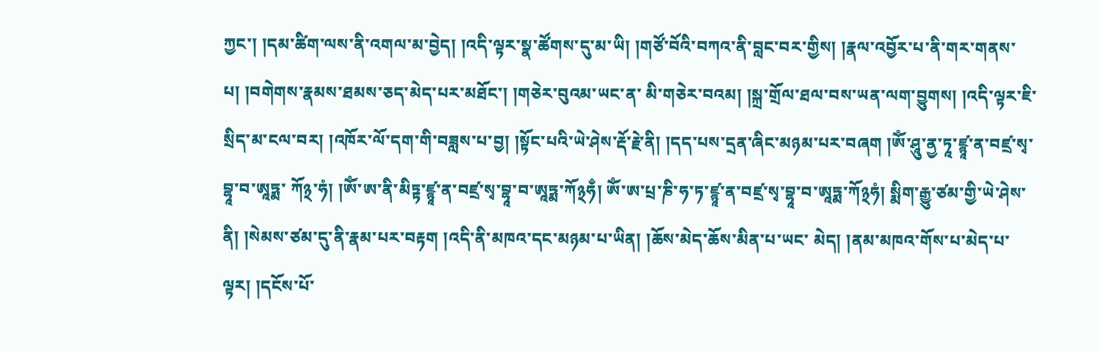ཀྱང་། །དམ་ཚིག་ལས་ནི་འགལ་མ་བྱེད། །འདི་ལྟར་སྣ་ཚོགས་དུ་མ་ཡི། །གཙོ་བོའི་བཀའ་ནི་བླང་བར་གྱིས། །རྣལ་འབྱོར་པ་ནི་གར་གནས་པ། །བགེགས་རྣམས་ཐམས་ཅད་མེད་པར་མཐོང་། །གཅེར་བུའམ་ཡང་ན་ མི་གཅེར་བའམ། །སྐྲ་གྲོལ་ཐལ་བས་ཡན་ལག་བྱུགས། །འདི་ལྟར་ཇི་སྲིད་མ་ངལ་བར། །འཁོར་ལོ་དག་གི་བཟླས་པ་བྱ། །སྟོང་པའི་ཡེ་ཤེས་རྡོ་རྗེ་ནི། །དད་པས་དྲན་ཞིང་མཉམ་པར་བཞག །ཨོཾ་ཤཱུ་ནྱ་ཏཱ་ཛྙཱ་ན་བཛྲ་སྭ་བྷཱ་བ་ཨཱཏྨ་ ཀོ྅་ཧཾ། །ཨོཾ་ཨ་ནི་མིཏྟ་ཛྙཱ་ན་བཛྲ་སྭ་བྷཱ་བ་ཨཱཏྨ་ཀོ྅ཧྃ། ཨོཾ་ཨ་པྲ་ཎི་ཧ་ཏ་ཛྙཱ་ན་བཛྲ་སྭ་བྷཱ་བ་ཨཱཏྨ་ཀོ྅ཧཾ། སྨིག་རྒྱུ་ཙམ་གྱི་ཡེ་ཤེས་ནི། །སེམས་ཙམ་དུ་ནི་རྣམ་པར་བརྟག །འདི་ནི་མཁའ་དང་མཉམ་པ་ཡིན། །ཆོས་མེད་ཆོས་མིན་པ་ཡང་ མེད། །ནམ་མཁའ་གོས་པ་མེད་པ་ལྟར། །དངོས་པོ་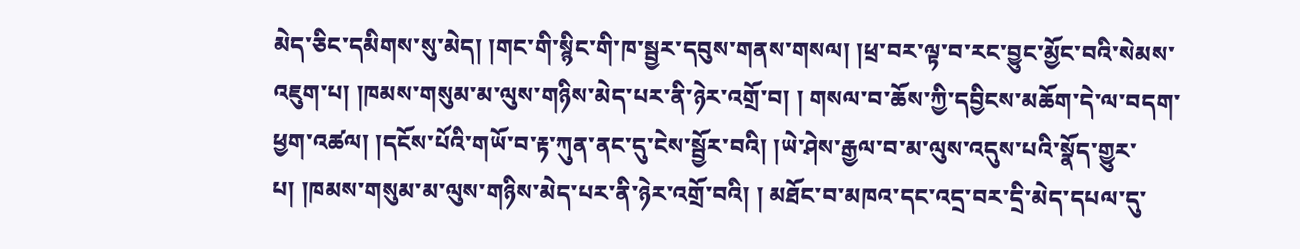མེད་ཅིང་དམིགས་སུ་མེད། །གང་གི་སྙིང་གི་ཁ་སྦྱར་དབུས་གནས་གསལ། །ཕྲ་བར་ལྟ་བ་རང་བྱུང་མྱོང་བའི་སེམས་འཇུག་པ། །ཁམས་གསུམ་མ་ལུས་གཉིས་མེད་པར་ནི་ཉེར་འགྲོ་བ། ། གསལ་བ་ཆོས་ཀྱི་དབྱིངས་མཆོག་དེ་ལ་བདག་ཕྱག་འཚལ། །དངོས་པོའི་གཡོ་བ་རྟ་ཀུན་ནང་དུ་ངེས་སྦྱོར་བའི། །ཡེ་ཤེས་རྒྱལ་བ་མ་ལུས་འདུས་པའི་སྣོད་གྱུར་པ། །ཁམས་གསུམ་མ་ལུས་གཉིས་མེད་པར་ནི་ཉེར་འགྲོ་བའི། ། མཐོང་བ་མཁའ་དང་འདྲ་བར་དྲི་མེད་དཔལ་དུ་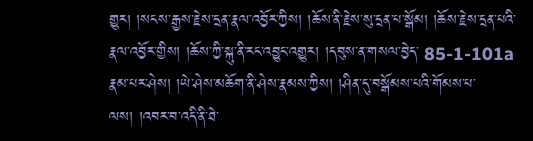གྱུར། །སངས་རྒྱས་རྗེས་དྲན་རྣལ་འབྱོར་ཀྱིས། །ཆོས་ནི་རྗེས་སུ་དྲན་པ་སྒོམ། །ཆོས་རྗེས་དྲན་པའི་རྣལ་འབྱོར་གྱིས། །ཆོས་ཀྱི་སྐུ་ནི་རང་འབྱུང་འགྱུར། །དབུས་ན་གསལ་བྱེད་ 85-1-101a རྣམ་པར་ཤེས། །ཡེ་ཤེས་མཆོག་ནི་ཤེས་རྣམས་ཀྱིས། །ཤིན་དུ་བསྒོམས་པའི་གོམས་པ་ལས། །འབར་བ་འདི་ནི་ཐེ་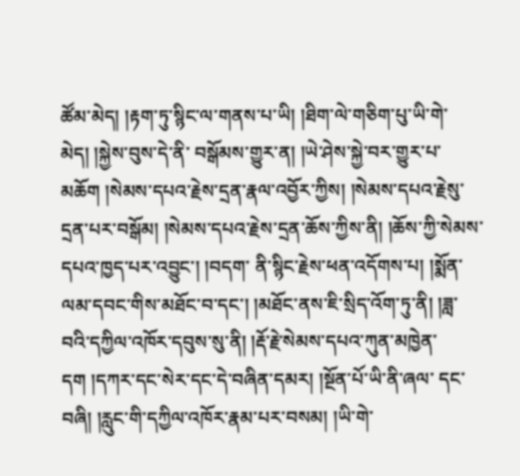ཚོམ་མེད། །རྟག་ཏུ་སྙིང་ལ་གནས་པ་ཡི། །ཐིག་ལེ་གཅིག་པུ་ཡི་གེ་མེད། །སྐྱེས་བུས་དེ་ནི་ བསྒོམས་གྱུར་ན། །ཡེ་ཤེས་སྐྱེ་བར་གྱུར་པ་མཆོག །སེམས་དཔའ་རྗེས་དྲན་རྣལ་འབྱོར་ཀྱིས། །སེམས་དཔའ་རྗེསུ་དྲན་པར་བསྒོམ། །སེམས་དཔའ་རྗེས་དྲན་ཆོས་ཀྱིས་ནི། །ཆོས་ཀྱི་སེམས་དཔའ་ཁྱད་པར་འབྱུང་། །བདག་ ནི་སྙིང་རྗེས་ཕན་འདོགས་པ། །སྨོན་ལམ་དབང་གིས་མཐོང་བ་དང་། །མཐོང་ནས་ཇི་སྲིད་འོག་ཏུ་ནི། །ཟླ་བའི་དཀྱིལ་འཁོར་དབུས་སུ་ནི། །རྡོ་རྗེ་སེམས་དཔའ་ཀུན་མཁྱེན་དག །དཀར་དང་སེར་དང་དེ་བཞིན་དམར། །སྔོན་པོ་ཡི་ནི་ཞལ་ དང་བཞི། །རླུང་གི་དཀྱིལ་འཁོར་རྣམ་པར་བསམ། །ཡི་གེ་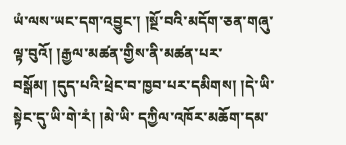ཡཾ་ལས་ཡང་དག་འབྱུང་། །སྔོ་བའི་མདོག་ཅན་གཞུ་ལྟ་བུའོ། །རྒྱལ་མཚན་གྱིས་ནི་མཚན་པར་བསྒོམ། །དུད་པའི་ཕྲེང་བ་ཁྱབ་པར་དམིགས། །དེ་ཡི་སྟེང་དུ་ཡི་གེ་རཾ། །མེ་ཡི་ དཀྱིལ་འཁོར་མཆོག་དམ་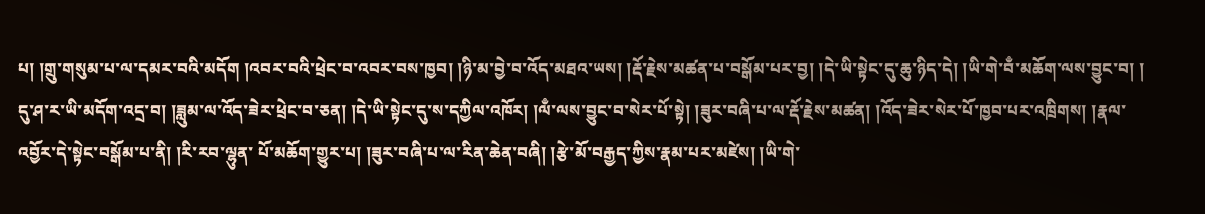པ། །གྲུ་གསུམ་པ་ལ་དམར་བའི་མདོག །འབར་བའི་ཕྲེང་བ་འབར་བས་ཁྱབ། །ཉི་མ་བྱེ་བ་འོད་མཐའ་ཡས། །རྡོ་རྗེས་མཚན་པ་བསྒོམ་པར་བྱ། །དེ་ཡི་སྟེང་དུ་ཆུ་ཉིད་དེ། །ཡི་གེ་བྃ་མཆོག་ལས་བྱུང་བ། ། དུ་ཤ་ར་ཡི་མདོག་འདྲ་བ། །ཟླུམ་ལ་འོད་ཟེར་ཕྲེང་བ་ཅན། །དེ་ཡི་སྟེང་དུ་ས་དཀྱིལ་འཁོར། །ལྃ་ལས་བྱུང་བ་སེར་པོ་སྟེ། །ཟུར་བཞི་པ་ལ་རྡོ་རྗེས་མཚན། །འོད་ཟེར་སེར་པོ་ཁྱབ་པར་འཁྲིགས། །རྣལ་འབྱོར་དེ་སྟེང་བསྒོམ་པ་ནི། །རི་རབ་ལྷུན་ པོ་མཆོག་གྱུར་པ། །ཟུར་བཞི་པ་ལ་རིན་ཆེན་བཞི། །རྩེ་མོ་བརྒྱད་ཀྱིས་རྣམ་པར་མཛེས། །ཡི་གེ་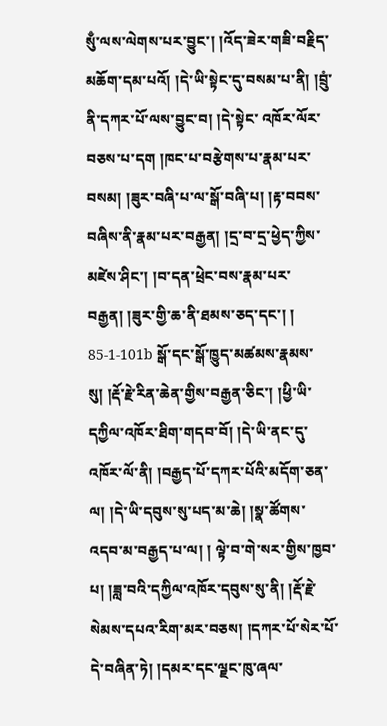སུྃ་ལས་ལེགས་པར་བྱུང་། །འོད་ཟེར་གཟི་བརྗིད་མཆོག་དམ་པའོ། །དེ་ཡི་སྟེང་དུ་བསམ་པ་ནི། །བྲུཾ་ནི་དཀར་པོ་ལས་བྱུང་བ། །དེ་སྟེང་ འཁོར་ལོར་བཅས་པ་དག །ཁང་པ་བརྩེགས་པ་རྣམ་པར་བསམ། །ཟུར་བཞི་པ་ལ་སྒོ་བཞི་པ། །རྟ་བབས་བཞིས་ནི་རྣམ་པར་བརྒྱན། །དྲ་བ་དྲ་ཕྱེད་ཀྱིས་མཛེས་ཤིང་། །བ་དན་ཕྲེང་བས་རྣམ་པར་བརྒྱན། །ཟུར་གྱི་ཆ་ནི་ཐམས་ཅད་དང་། ། 85-1-101b སྒོ་དང་སྒོ་ཁྱུད་མཚམས་རྣམས་སུ། །རྡོ་རྗེ་རིན་ཆེན་གྱིས་བརྒྱན་ཅིང་། །ཕྱི་ཡི་དཀྱིལ་འཁོར་ཐིག་གདབ་བོ། །དེ་ཡི་ནང་དུ་འཁོར་ལོ་ནི། །བརྒྱད་པོ་དཀར་པོའི་མདོག་ཅན་ལ། །དེ་ཡི་དབུས་སུ་པད་མ་ཆེ། །སྣ་ཚོགས་འདབ་མ་བརྒྱད་པ་ལ། ། ལྟེ་བ་གེ་སར་གྱིས་ཁྱབ་པ། །ཟླ་བའི་དཀྱིལ་འཁོར་དབུས་སུ་ནི། །རྡོ་རྗེ་སེམས་དཔའ་རིག་མར་བཅས། །དཀར་པོ་སེར་པོ་དེ་བཞིན་ཏེ། །དམར་དང་ལྗང་ཁུ་ཞལ་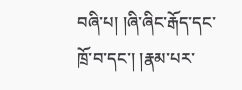བཞི་པ། །ཞི་ཞིང་རྒོད་དང་ཁྲོ་བ་དང་། །རྣམ་པར་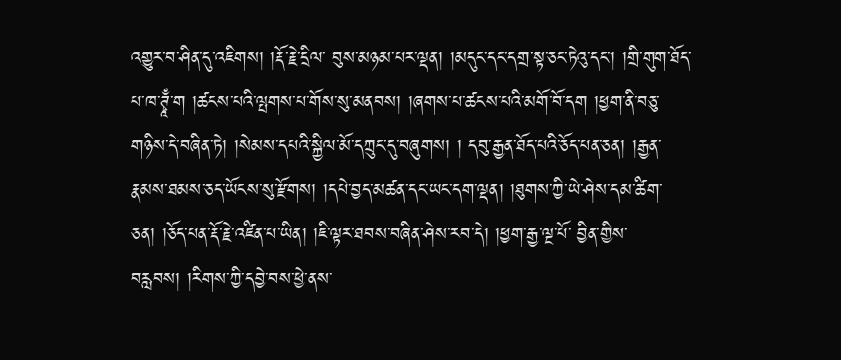འགྱུར་བ་ཤིན་དུ་འཇིགས། །རྡོ་རྗེ་དྲིལ་ བུས་མཉམ་པར་ལྡན། །མདུང་དང་དགྲ་སྟ་ཅང་ཏེའུ་དང་། །གྲི་གུག་ཐོད་པ་ཁ་ཊྭཱྃ་ག །ཚངས་པའི་ལྤགས་པ་གོས་སུ་མནབས། །ཞགས་པ་ཚངས་པའི་མགོ་བོ་དག །ཕྱག་ནི་བཅུ་གཉིས་དེ་བཞིན་ཏེ། །སེམས་དཔའི་སྐྱིལ་མོ་དཀྲུང་དུ་བཞུགས། ། དབུ་རྒྱན་ཐོད་པའི་ཅོད་པན་ཅན། །རྒྱན་རྣམས་ཐམས་ཅད་ཡོངས་སུ་རྫོགས། །དཔེ་བྱད་མཚན་དང་ཡང་དག་ལྡན། །ཐུགས་ཀྱི་ཡེ་ཤེས་དམ་ཚིག་ཅན། །ཅོད་པན་རྡོ་རྗེ་འཛིན་པ་ཡིན། །ཇི་ལྟར་ཐབས་བཞིན་ཤེས་རབ་དེ། །ཕྱག་རྒྱ་ལྔ་པོ་ བྱིན་གྱིས་བརླབས། །རིགས་ཀྱི་དབྱེ་བས་ཕྱེ་ནས་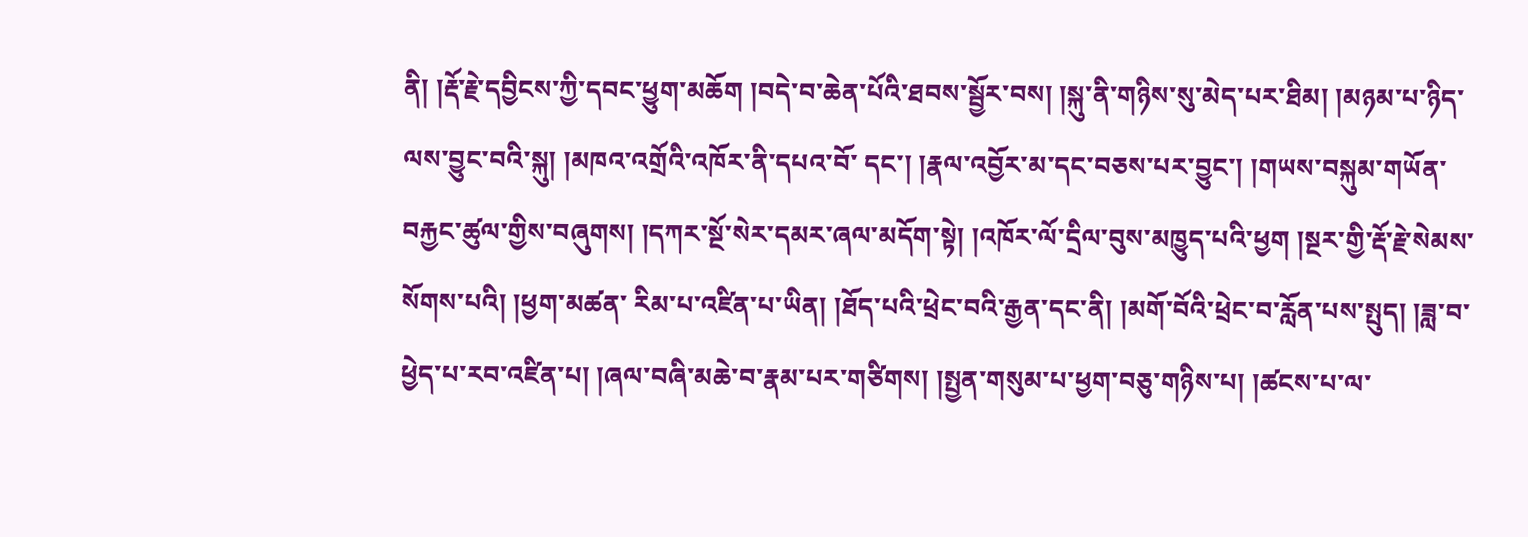ནི། །རྡོ་རྗེ་དབྱིངས་ཀྱི་དབང་ཕྱུག་མཆོག །བདེ་བ་ཆེན་པོའི་ཐབས་སྦྱོར་བས། །སྐུ་ནི་གཉིས་སུ་མེད་པར་ཐིམ། །མཉམ་པ་ཉིད་ལས་བྱུང་བའི་སྐུ། །མཁའ་འགྲོའི་འཁོར་ནི་དཔའ་བོ་ དང་། །རྣལ་འབྱོར་མ་དང་བཅས་པར་བྱུང་། །གཡས་བསྐུམ་གཡོན་བརྐྱང་ཚུལ་གྱིས་བཞུགས། །དཀར་སྔོ་སེར་དམར་ཞལ་མདོག་སྟེ། །འཁོར་ལོ་དྲིལ་བུས་མཁྱུད་པའི་ཕྱག །སྔར་གྱི་རྡོ་རྗེ་སེམས་སོགས་པའི། །ཕྱག་མཚན་ རིམ་པ་འཛིན་པ་ཡིན། །ཐོད་པའི་ཕྲེང་བའི་རྒྱན་དང་ནི། །མགོ་བོའི་ཕྲེང་བ་རློན་པས་སྤུད། །ཟླ་བ་ཕྱེད་པ་རབ་འཛིན་པ། །ཞལ་བཞི་མཆེ་བ་རྣམ་པར་གཙིགས། །སྤྱན་གསུམ་པ་ཕྱག་བཅུ་གཉིས་པ། །ཚངས་པ་ལ་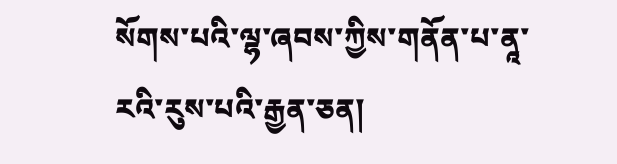སོགས་པའི་ལྷ་ཞབས་ཀྱིས་གནོན་པ་ནཱ་རའི་རུས་པའི་རྒྱན་ཅན།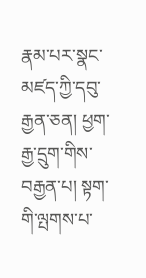རྣམ་པར་སྣང་མཛད་ཀྱི་དབུ་རྒྱན་ཅན། ཕྱག་རྒྱ་དྲུག་གིས་བརྒྱན་པ། སྟག་གི་ལྤགས་པ་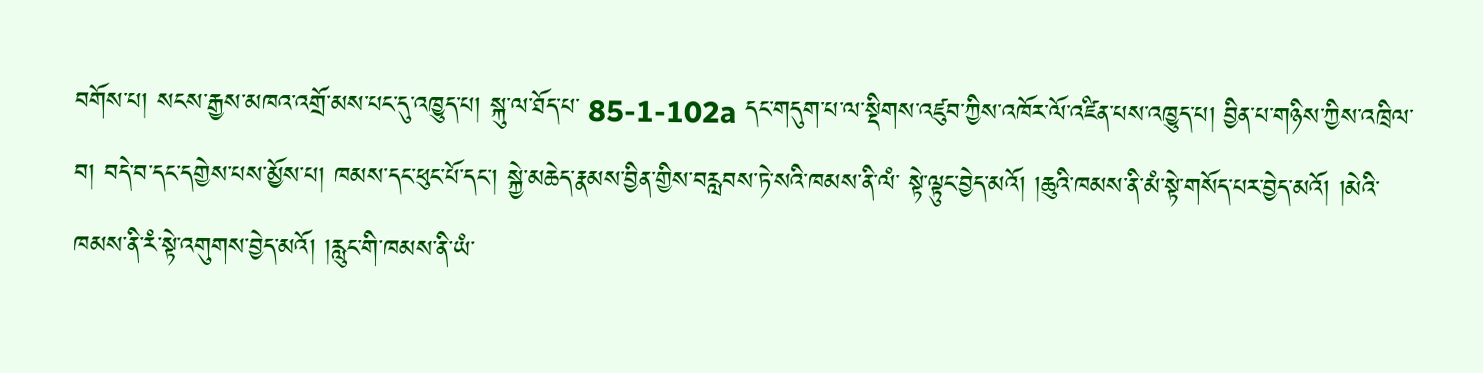བགོས་པ། སངས་རྒྱས་མཁའ་འགྲོ་མས་པང་དུ་འཁྱུད་པ། སྐུ་ལ་ཐོད་པ་ 85-1-102a དང་གདུག་པ་ལ་སྡིགས་འཛུབ་ཀྱིས་འཁོར་ལོ་འཛིན་པས་འཁྱུད་པ། བྱིན་པ་གཉིས་ཀྱིས་འཁྲིལ་བ། བདེ་བ་དང་དགྱེས་པས་མྱོས་པ། ཁམས་དང་ཕུང་པོ་དང་། སྐྱེ་མཆེད་རྣམས་བྱིན་གྱིས་བརླབས་ཏེ་སའི་ཁམས་ནི་ལཾ་ སྟེ་ལྟུང་བྱེད་མའོ། །ཆུའི་ཁམས་ནི་མཾ་སྟེ་གསོད་པར་བྱེད་མའོ། །མེའི་ཁམས་ནི་རཾ་སྟེ་འགུགས་བྱེད་མའོ། །རླུང་གི་ཁམས་ནི་ཡཾ་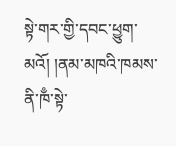སྟེ་གར་གྱི་དབང་ཕྱུག་མའོ། །ནམ་མཁའི་ཁམས་ནི་ཁྃ་སྟེ་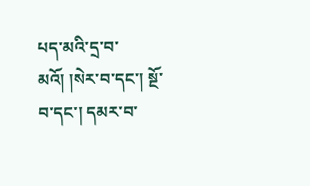པད་མའི་དྲ་བ་མའོ། །སེར་བ་དང་། སྔོ་བ་དང་། དམར་བ་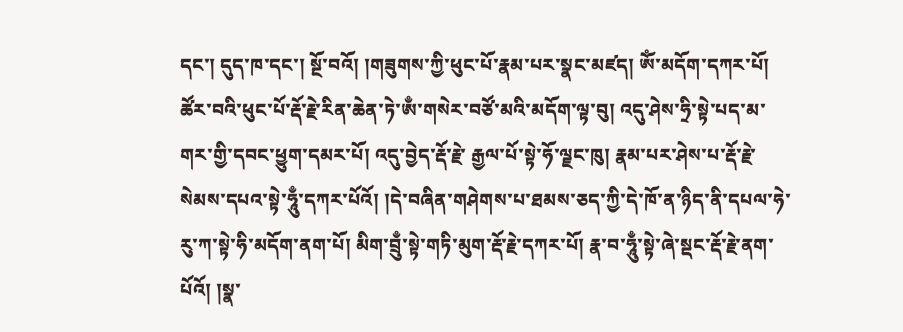དང་། དུད་ཁ་དང་། སྔོ་བའོ། །གཟུགས་ཀྱི་ཕུང་པོ་རྣམ་པར་སྣང་མཛད། ཨོཾ་མདོག་དཀར་པོ། ཚོར་བའི་ཕུང་པོ་རྡོ་རྗེ་རིན་ཆེན་ཏེ་ཨྃ་གསེར་བཙོ་མའི་མདོག་ལྟ་བུ། འདུ་ཤེས་ཧྲི་སྟེ་པད་མ་གར་གྱི་དབང་ཕྱུག་དམར་པོ། འདུ་བྱེད་རྡོ་རྗེ་ རྒྱལ་པོ་སྟེ་ཧོ་ལྗང་ཁུ། རྣམ་པར་ཤེས་པ་རྡོ་རྗེ་སེམས་དཔའ་སྟེ་ཧཱུྃ་དཀར་པོའོ། །དེ་བཞིན་གཤེགས་པ་ཐམས་ཅད་ཀྱི་དེ་ཁོ་ན་ཉིད་ནི་དཔལ་ཧེ་རུ་ཀ་སྟེ་ཧི་མདོག་ནག་པོ། མིག་བྲུྃ་སྟེ་གཏི་མུག་རྡོ་རྗེ་དཀར་པོ། རྣ་བ་ཧཱུྃ་སྟེ་ཞེ་སྡང་རྡོ་རྗེ་ནག་པོའོ། །སྣ་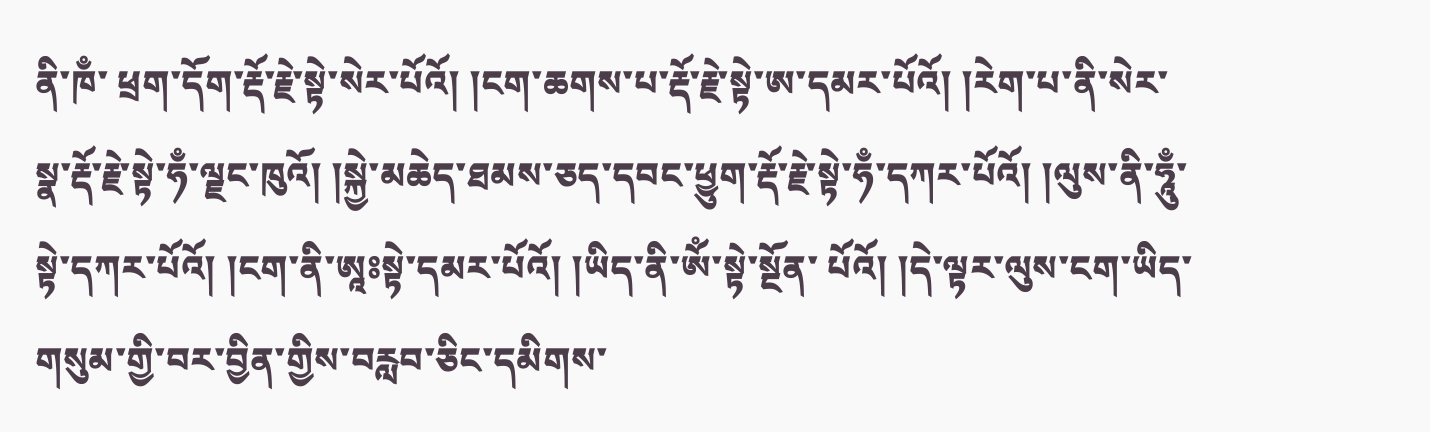ནི་ཁྃ་ ཕྲག་དོག་རྡོ་རྗེ་སྟེ་སེར་པོའོ། །ངག་ཆགས་པ་རྡོ་རྗེ་སྟེ་ཨ་དམར་པོའོ། །རེག་པ་ནི་སེར་སྣ་རྡོ་རྗེ་སྟེ་ཧྃ་ལྗང་ཁུའོ། །སྐྱེ་མཆེད་ཐམས་ཅད་དབང་ཕྱུག་རྡོ་རྗེ་སྟེ་ཧྃ་དཀར་པོའོ། །ལུས་ནི་ཧཱུྃ་སྟེ་དཀར་པོའོ། །ངག་ནི་ཨཱཿསྟེ་དམར་པོའོ། །ཡིད་ནི་ཨོཾ་སྟེ་སྔོན་ པོའོ། །དེ་ལྟར་ལུས་ངག་ཡིད་གསུམ་གྱི་བར་བྱིན་གྱིས་བརླབ་ཅིང་དམིགས་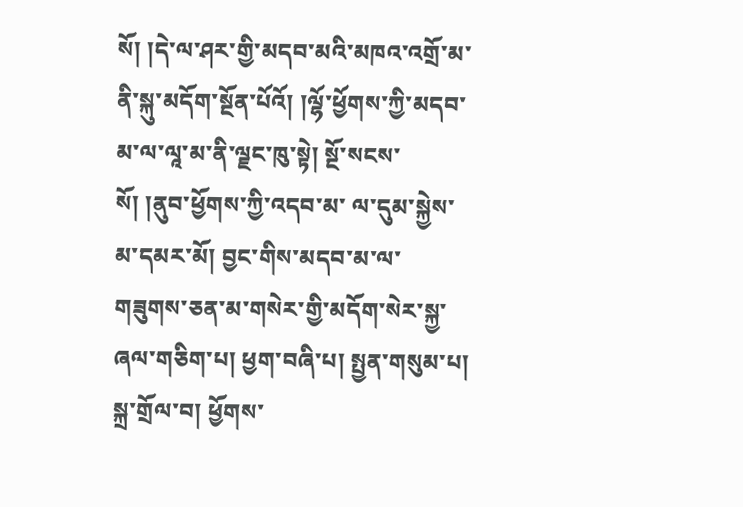སོ། །དེ་ལ་ཤར་གྱི་མདབ་མའི་མཁའ་འགྲོ་མ་ནི་སྐུ་མདོག་སྔོན་པོའོ། །ལྷོ་ཕྱོགས་ཀྱི་མདབ་མ་ལ་ལཱ་མ་ནི་ལྗང་ཁུ་སྟེ། སྔོ་སངས་སོ། །ནུབ་ཕྱོགས་ཀྱི་འདབ་མ་ ལ་དུམ་སྐྱེས་མ་དམར་མོ། བྱང་གིས་མདབ་མ་ལ་གཟུགས་ཅན་མ་གསེར་གྱི་མདོག་སེར་སྐྱ་ཞལ་གཅིག་པ། ཕྱག་བཞི་པ། སྤྱན་གསུམ་པ། སྐྲ་གྲོལ་བ། ཕྱོགས་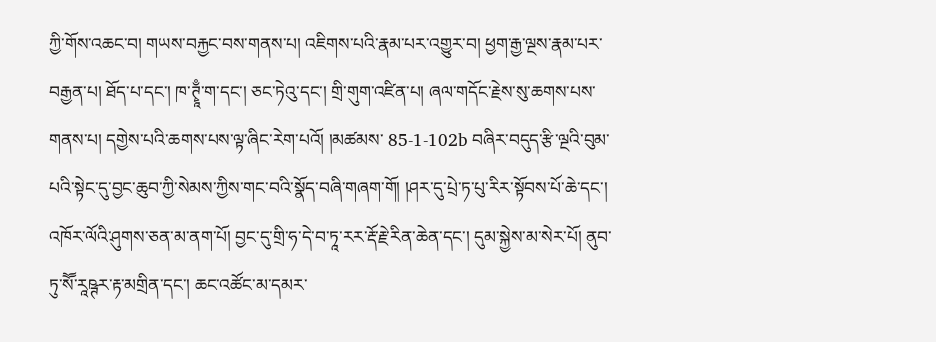ཀྱི་གོས་འཆང་བ། གཡས་བརྐྱང་བས་གནས་པ། འཇིགས་པའི་རྣམ་པར་འགྱུར་བ། ཕྱག་རྒྱ་ལྔས་རྣམ་པར་བརྒྱན་པ། ཐོད་པ་དང་། ཁ་ཊྭཱྃ་ག་དང་། ཅང་ཏེའུ་དང་། གྲི་གུག་འཛིན་པ། ཞལ་གདོང་རྗེས་སུ་ཆགས་པས་གནས་པ། དགྱེས་པའི་ཆགས་པས་ལྟ་ཞིང་རེག་པའོ། །མཚམས་ 85-1-102b བཞིར་བདུད་རྩི་ལྔའི་བུམ་པའི་སྟེང་དུ་བྱང་ཆུབ་ཀྱི་སེམས་ཀྱིས་གང་བའི་སྣོད་བཞི་གཞག་གོ། །ཤར་དུ་པྲེ་ཏ་པུ་རིར་སྟོབས་པོ་ཆེ་དང་། འཁོར་ལོའི་ཤུགས་ཅན་མ་ནག་པོ། བྱང་དུ་གྲི་ཧ་དེ་བ་ཏཱ་རར་རྡོ་རྗེ་རིན་ཆེན་དང་། དུམ་སྐྱེས་མ་སེར་པོ། ནུབ་ཏུ་སཽ་རཱཥྚར་རྟ་མགྲིན་དང་། ཆང་འཚོང་མ་དམར་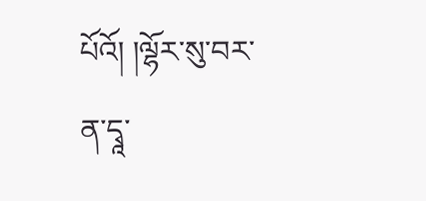པོའོ། །ལྷོར་སུ་བར་ན་དྭཱ་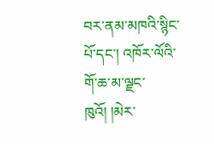བར་ནམ་མཁའི་སྙིང་པོ་དང་། འཁོར་ལོའི་གོ་ཆ་མ་ལྗང་ཁུའོ། །མེར་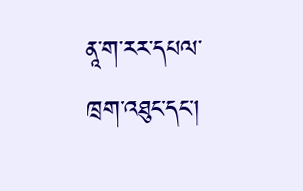ནཱ་ག་རར་དཔལ་ཁྲག་འཐུང་དང་།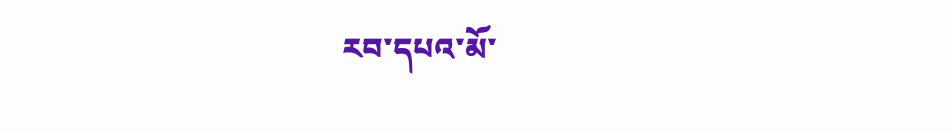རབ་དཔའ་མོ་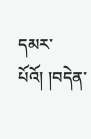དམར་པོའོ། །བདེན་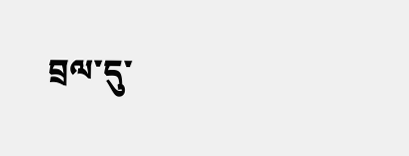བྲལ་དུ་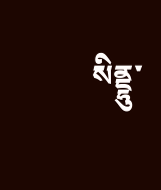སིནྡྷུ་